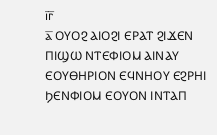ⲓ̅ⲅ̅
ⲁ̅ ⲞⲨⲞϨ ⲀⲒⲞϨⲒ ⲈⲢⲀⲦ ϨⲒϪⲈⲚ ⲠⲒϢⲰ ⲚⲦⲈⲪⲒⲞⲘ ⲀⲒⲚⲀⲨ ⲈⲞⲨⲐⲎⲢⲒⲞⲚ ⲈϤⲚⲎⲞⲨ ⲈϨⲢⲎⲒ ϦⲈⲚⲪⲒⲞⲘ ⲈⲞⲨⲞⲚ ⲒⲚⲦⲀⲠ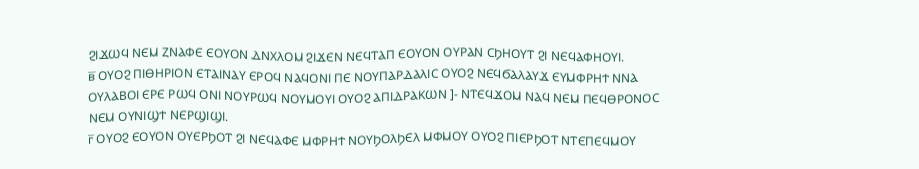ϨⲒϪⲰϤ ⲚⲈⲘ ⲌⲚⲀⲪⲈ ⲈⲞⲨⲞⲚ ⲆⲚⲬⲖⲞⲘ ϨⲒϪⲈⲚ ⲚⲈϤⲦⲀⲠ ⲈⲞⲨⲞⲚ ⲞⲨⲢⲀⲚ ⲤϦⲎⲞⲨⲦ ϨⲒ ⲚⲈϤⲀⲪⲎⲞⲨⲒ.
ⲃ̅ ⲞⲨⲞϨ ⲠⲒⲐⲎⲢⲒⲞⲚ ⲈⲦⲀⲒⲚⲀⲨ ⲈⲢⲞϤ ⲚⲀϤⲞⲚⲒ ⲠⲈ ⲚⲞⲨⲠⲀⲢⲆⲀⲖⲒⲤ ⲞⲨⲞϨ ⲚⲈϤϬⲀⲖⲀⲨϪ ⲈⲨⲘⲪⲢⲎϮ ⲚⲚⲀ ⲞⲨⲖⲀⲂⲞⲒ ⲈⲢⲈ ⲢⲰϤ ⲞⲚⲒ ⲚⲞⲨⲢⲰϤ ⲚⲞⲨⲘⲞⲨⲒ ⲞⲨⲞϨ ⲀⲠⲒⲆⲢⲀⲔⲰⲚ ]- ⲚⲦⲈϤϪⲞⲘ ⲚⲀϤ ⲚⲈⲘ ⲠⲈϤⲐⲢⲞⲚⲞⲤ ⲚⲈⲘ ⲞⲨⲚⲒϢϮ ⲚⲈⲢϢⲒϢⲒ.
ⲅ̅ ⲞⲨⲞϨ ⲈⲞⲨⲞⲚ ⲞⲨⲈⲢϦⲞⲦ ϨⲒ ⲚⲈϤⲀⲪⲈ ⲘⲪⲢⲎϮ ⲚⲞⲨϦⲞⲖϦⲈⲖ ⲘⲪⲘⲞⲨ ⲞⲨⲞϨ ⲠⲒⲈⲢϦⲞⲦ ⲚⲦⲈⲠⲈϤⲘⲞⲨ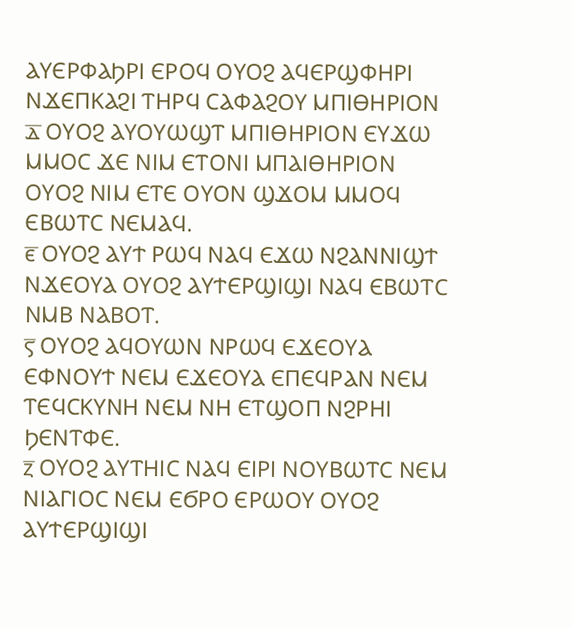ⲀⲨⲈⲢⲪⲀϦⲢⲒ ⲈⲢⲞϤ ⲞⲨⲞϨ ⲀϤⲈⲢϢⲪⲎⲢⲒ ⲚϪⲈⲠⲔⲀϨⲒ ⲦⲎⲢϤ ⲤⲀⲪⲀϨⲞⲨ ⲘⲠⲒⲐⲎⲢⲒⲞⲚ
ⲇ̅ ⲞⲨⲞϨ ⲀⲨⲞⲨⲰϢⲦ ⲘⲠⲒⲐⲎⲢⲒⲞⲚ ⲈⲨϪⲰ ⲘⲘⲞⲤ ϪⲈ ⲚⲒⲘ ⲈⲦⲞⲚⲒ ⲘⲠⲀⲒⲐⲎⲢⲒⲞⲚ ⲞⲨⲞϨ ⲚⲒⲘ ⲈⲦⲈ ⲞⲨⲞⲚ ϢϪⲞⲘ ⲘⲘⲞϤ ⲈⲂⲰⲦⲤ ⲚⲈⲘⲀϤ.
ⲉ̅ ⲞⲨⲞϨ ⲀⲨϮ ⲢⲰϤ ⲚⲀϤ ⲈϪⲰ ⲚϨⲀⲚⲚⲒϢϮ ⲚϪⲈⲞⲨⲀ ⲞⲨⲞϨ ⲀⲨϮⲈⲢϢⲒϢⲒ ⲚⲀϤ ⲈⲂⲰⲦⲤ ⲚⲘⲂ ⲚⲀⲂⲞⲦ.
ⲋ̅ ⲞⲨⲞϨ ⲀϤⲞⲨⲰⲚ ⲚⲢⲰϤ ⲈϪⲈⲞⲨⲀ ⲈⲪⲚⲞⲨϮ ⲚⲈⲘ ⲈϪⲈⲞⲨⲀ ⲈⲠⲈϤⲢⲀⲚ ⲚⲈⲘ ⲦⲈϤⲤⲔⲨⲚⲎ ⲚⲈⲘ ⲚⲎ ⲈⲦϢⲞⲠ ⲚϨⲢⲎⲒ ϦⲈⲚⲦⲪⲈ.
ⲍ̅ ⲞⲨⲞϨ ⲀⲨⲦⲎⲒⲤ ⲚⲀϤ ⲈⲒⲢⲒ ⲚⲞⲨⲂⲰⲦⲤ ⲚⲈⲘ ⲚⲒⲀⲄⲒⲞⲤ ⲚⲈⲘ ⲈϬⲢⲞ ⲈⲢⲰⲞⲨ ⲞⲨⲞϨ ⲀⲨϮⲈⲢϢⲒϢⲒ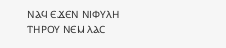ⲚⲀϤ ⲈϪⲈⲚ ⲚⲒⲪⲨⲖⲎ ⲦⲎⲢⲞⲨ ⲚⲈⲘ ⲖⲀⲤ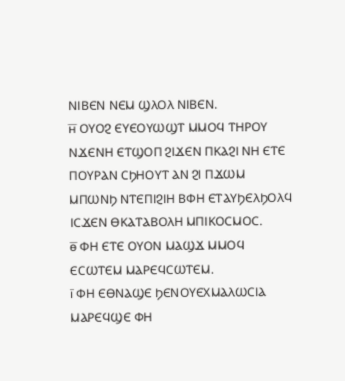ⲚⲒⲂⲈⲚ ⲚⲈⲘ ϢⲖⲞⲖ ⲚⲒⲂⲈⲚ.
ⲏ̅ ⲞⲨⲞϨ ⲈⲨⲈⲞⲨⲰϢⲦ ⲘⲘⲞϤ ⲦⲎⲢⲞⲨ ⲚϪⲈⲚⲎ ⲈⲦϢⲞⲠ ϨⲒϪⲈⲚ ⲠⲔⲀϨⲒ ⲚⲎ ⲈⲦⲈ ⲠⲞⲨⲢⲀⲚ ⲤϦⲎⲞⲨⲦ ⲀⲚ ϨⲒ ⲠϪⲰⲘ ⲘⲠⲰⲚϦ ⲚⲦⲈⲠⲒϨⲒⲎ ⲂⲪⲎ ⲈⲦⲀⲨϦⲈⲖϦⲞⲖϤ ⲒⲤϪⲈⲚ ⲐⲔⲀⲦⲀⲂⲞⲖⲎ ⲘⲠⲒⲔⲞⲤⲘⲞⲤ.
ⲑ̅ ⲪⲎ ⲈⲦⲈ ⲞⲨⲞⲚ ⲘⲀϢϪ ⲘⲘⲞϤ ⲈⲤⲰⲦⲈⲘ ⲘⲀⲢⲈϤⲤⲰⲦⲈⲘ.
ⲓ̅ ⲪⲎ ⲈⲐⲚⲀϢⲈ ϦⲈⲚⲞⲨⲈⲬⲘⲀⲖⲰⲤⲒⲀ ⲘⲀⲢⲈϤϢⲈ ⲪⲎ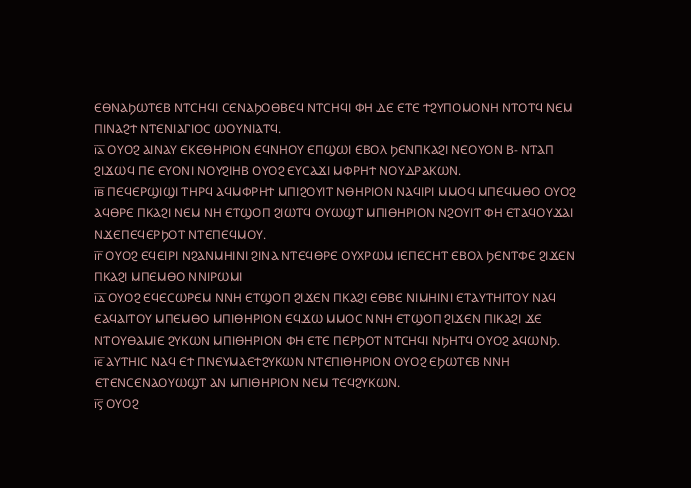ⲈⲐⲚⲀϦⲰⲦⲈⲂ ⲚⲦⲤⲎϤⲒ ⲤⲈⲚⲀϦⲞⲐⲂⲈϤ ⲚⲦⲤⲎϤⲒ ⲪⲎ ⲆⲈ ⲈⲦⲈ ϮϨⲨⲠⲞⲘⲞⲚⲎ ⲚⲦⲞⲦϤ ⲚⲈⲘ ⲠⲒⲚⲀϨϮ ⲚⲦⲈⲚⲒⲀⲄⲒⲞⲤ ⲰⲞⲨⲚⲒⲀⲦϤ.
ⲓ̅ⲁ̅ ⲞⲨⲞϨ ⲀⲒⲚⲀⲨ ⲈⲔⲈⲐⲎⲢⲒⲞⲚ ⲈϤⲚⲎⲞⲨ ⲈⲠϢⲰⲒ ⲈⲂⲞⲖ ϦⲈⲚⲠⲔⲀϨⲒ ⲚⲈⲞⲨⲞⲚ Ⲃ- ⲚⲦⲀⲠ ϨⲒϪⲰϤ ⲠⲈ ⲈⲨⲞⲚⲒ ⲚⲞⲨϨⲒⲎⲂ ⲞⲨⲞϨ ⲈⲨⲤⲀϪⲒ ⲘⲪⲢⲎϮ ⲚⲞⲨⲆⲢⲀⲔⲰⲚ.
ⲓ̅ⲃ̅ ⲠⲈϤⲈⲢϢⲒϢⲒ ⲦⲎⲢϤ ⲀϤⲘⲪⲢⲎϮ ⲘⲠⲒϨⲞⲨⲒⲦ ⲚⲐⲎⲢⲒⲞⲚ ⲚⲀϤⲒⲢⲒ ⲘⲘⲞϤ ⲘⲠⲈϤⲘⲐⲞ ⲞⲨⲞϨ ⲀϤⲐⲢⲈ ⲠⲔⲀϨⲒ ⲚⲈⲘ ⲚⲎ ⲈⲦϢⲞⲠ ϨⲒⲰⲦϤ ⲞⲨⲰϢⲦ ⲘⲠⲒⲐⲎⲢⲒⲞⲚ ⲚϨⲞⲨⲒⲦ ⲪⲎ ⲈⲦⲀϤⲞⲨϪⲀⲒ ⲚϪⲈⲠⲈϤⲈⲢϦⲞⲦ ⲚⲦⲈⲠⲈϤⲘⲞⲨ.
ⲓ̅ⲅ̅ ⲞⲨⲞϨ ⲈϤⲈⲒⲢⲒ ⲚϨⲀⲚⲘⲎⲒⲚⲒ ϨⲒⲚⲀ ⲚⲦⲈϤⲐⲢⲈ ⲞⲨⲬⲢⲰⲘ ⲒⲈⲠⲈⲤⲎⲦ ⲈⲂⲞⲖ ϦⲈⲚⲦⲪⲈ ϨⲒϪⲈⲚ ⲠⲔⲀϨⲒ ⲘⲠⲈⲘⲐⲞ ⲚⲚⲒⲢⲰⲘⲒ
ⲓ̅ⲇ̅ ⲞⲨⲞϨ ⲈϤⲈⲤⲰⲢⲈⲘ ⲚⲚⲎ ⲈⲦϢⲞⲠ ϨⲒϪⲈⲚ ⲠⲔⲀϨⲒ ⲈⲐⲂⲈ ⲚⲒⲘⲎⲒⲚⲒ ⲈⲦⲀⲨⲦⲎⲒⲦⲞⲨ ⲚⲀϤ ⲈⲀϤⲀⲒⲦⲞⲨ ⲘⲠⲈⲘⲐⲞ ⲘⲠⲒⲐⲎⲢⲒⲞⲚ ⲈϤϪⲰ ⲘⲘⲞⲤ ⲚⲚⲎ ⲈⲦϢⲞⲠ ϨⲒϪⲈⲚ ⲠⲒⲔⲀϨⲒ ϪⲈ ⲚⲦⲞⲨⲐⲀⲘⲒⲈ ϨⲨⲔⲰⲚ ⲘⲠⲒⲐⲎⲢⲒⲞⲚ ⲪⲎ ⲈⲦⲈ ⲠⲈⲢϦⲞⲦ ⲚⲦⲤⲎϤⲒ ⲚϦⲎⲦϤ ⲞⲨⲞϨ ⲀϤⲰⲚϦ.
ⲓ̅ⲉ̅ ⲀⲨⲦⲎⲒⲤ ⲚⲀϤ ⲈϮ ⲠⲚⲈⲨⲘⲀⲈϮϨⲨⲔⲰⲚ ⲚⲦⲈⲠⲒⲐⲎⲢⲒⲞⲚ ⲞⲨⲞϨ ⲈϦⲰⲦⲈⲂ ⲚⲚⲎ ⲈⲦⲈⲚⲤⲈⲚⲀⲞⲨⲰϢⲦ ⲀⲚ ⲘⲠⲒⲐⲎⲢⲒⲞⲚ ⲚⲈⲘ ⲦⲈϤϨⲨⲔⲰⲚ.
ⲓ̅ⲋ̅ ⲞⲨⲞϨ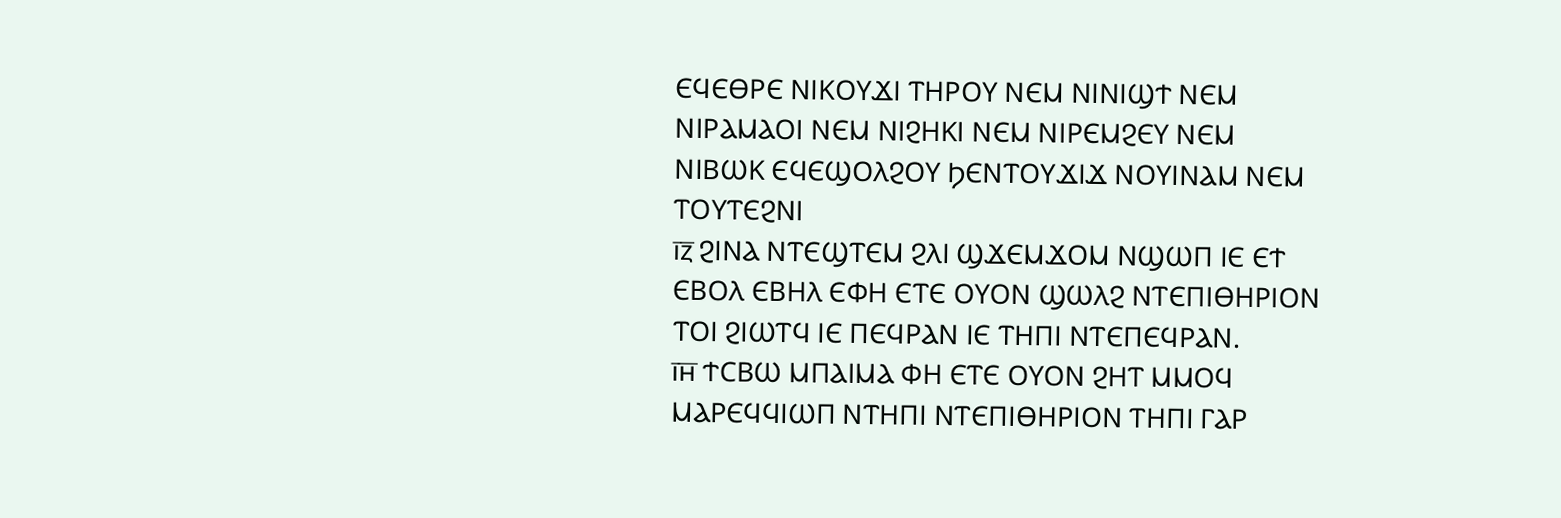ⲈϤⲈⲐⲢⲈ ⲚⲒⲔⲞⲨϪⲒ ⲦⲎⲢⲞⲨ ⲚⲈⲘ ⲚⲒⲚⲒϢϮ ⲚⲈⲘ ⲚⲒⲢⲀⲘⲀⲞⲒ ⲚⲈⲘ ⲚⲒϨⲎⲔⲒ ⲚⲈⲘ ⲚⲒⲢⲈⲘϨⲈⲨ ⲚⲈⲘ ⲚⲒⲂⲰⲔ ⲈϤⲈϢⲞⲖϨⲞⲨ ϦⲈⲚⲦⲞⲨϪⲒϪ ⲚⲞⲨⲒⲚⲀⲘ ⲚⲈⲘ ⲦⲞⲨⲦⲈϨⲚⲒ
ⲓ̅ⲍ̅ ϨⲒⲚⲀ ⲚⲦⲈϢⲦⲈⲘ ϨⲖⲒ ϢϪⲈⲘϪⲞⲘ ⲚϢⲰⲠ ⲒⲈ ⲈϮ ⲈⲂⲞⲖ ⲈⲂⲎⲖ ⲈⲪⲎ ⲈⲦⲈ ⲞⲨⲞⲚ ϢⲰⲖϨ ⲚⲦⲈⲠⲒⲐⲎⲢⲒⲞⲚ ⲦⲞⲒ ϨⲒⲰⲦϤ ⲒⲈ ⲠⲈϤⲢⲀⲚ ⲒⲈ ⲦⲎⲠⲒ ⲚⲦⲈⲠⲈϤⲢⲀⲚ.
ⲓ̅ⲏ̅ ϮⲤⲂⲰ ⲘⲠⲀⲒⲘⲀ ⲪⲎ ⲈⲦⲈ ⲞⲨⲞⲚ ϨⲎⲦ ⲘⲘⲞϤ ⲘⲀⲢⲈϤϤⲒⲰⲠ ⲚⲦⲎⲠⲒ ⲚⲦⲈⲠⲒⲐⲎⲢⲒⲞⲚ ⲦⲎⲠⲒ ⲄⲀⲢ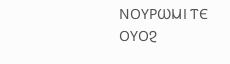ⲚⲞⲨⲢⲰⲘⲒ ⲦⲈ ⲞⲨⲞϨ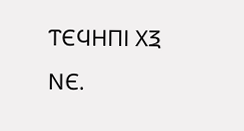ⲦⲈϤⲎⲠⲒ ⲬⲜ ⲚⲈ.